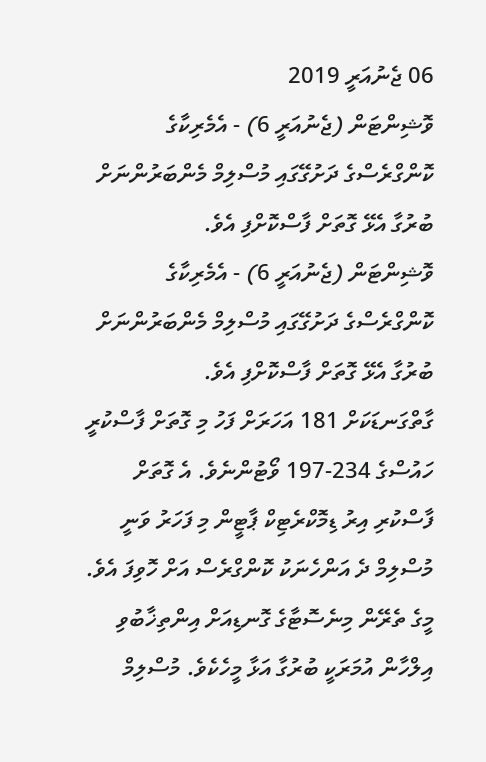06 ޖެނުއަރީ 2019
ވޮޝިންޓަން (ޖެނުއަރީ 6) - އެމެރިކާގެ ކޮންގްރެސްގެ ދަށުގޭގައި މުސްލިމް މެންބަރުންނަށް ބުރުގާ އެޅޭ ގޮތަށް ފާސްކޮށްފި އެވެ.
ވޮޝިންޓަން (ޖެނުއަރީ 6) - އެމެރިކާގެ ކޮންގްރެސްގެ ދަށުގޭގައި މުސްލިމް މެންބަރުންނަށް ބުރުގާ އެޅޭ ގޮތަށް ފާސްކޮށްފި އެވެ.
ގާތްގަނޑަކަށް 181 އަހަރަށް ފަހު މި ގޮތަށް ފާސްކުރީ ހައުސްގެ 234-197 ވޯޓުންނެވެ. އެ ގޮތަށް ފާސްކުރި އިރު ޑިމޮކްރެޓިކް ޕާޓީން މި ފަހަރު ވަނީ މުސްލިމް ދެ އަންހެނަކު ކޮންގްރެސް އަށް ހޮވިފަ އެވެ. މީގެ ތެރޭން މިނެސޮޓާގެ ގޮނޑިއަށް އިންތިޚާބުވި އިލްހާން އުމަރަކީ ބުރުގާ އަޅާ މީހެކެވެ. މުސްލިމް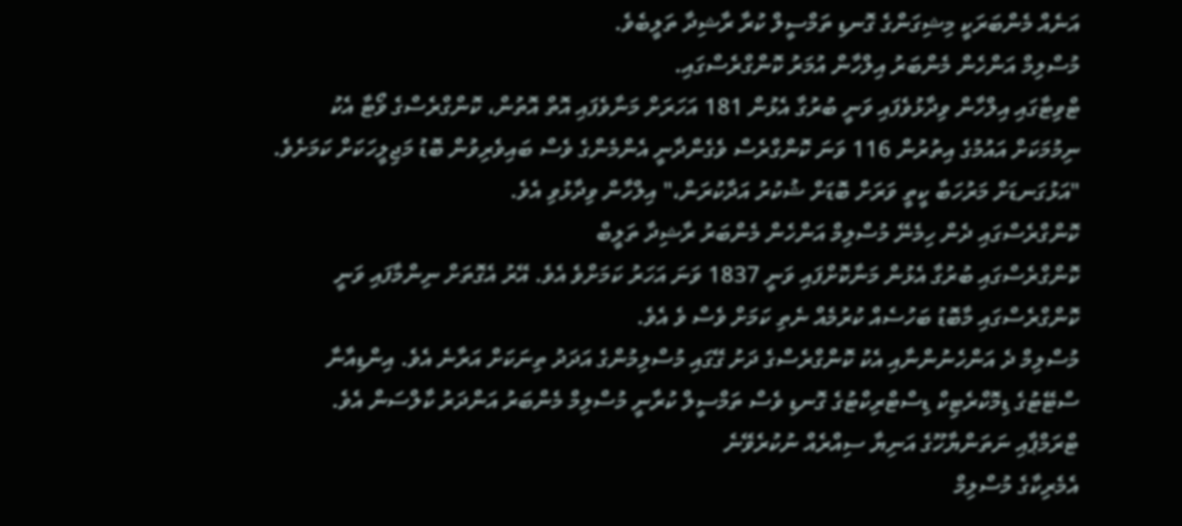އަނެއް މެންބަރަކީ މިޝިގަންގެ ގޮނޑި ތަމްސީލް ކުރާ ރާޝިދާ ތަލީބެވެ.
މުސްލިމް އަންހެން މެންބަރު އިލްހާން އުމަރު ކޮންގްރެސްގައި.
ޓްވިޓާގައި އިލްހާން ވިދާޅުވެފައި ވަނީ ބުރުގާ އެޅުން 181 އަހަރަށް މަނާވެފައި އޮތް އޮތުން، ކޮންގްރެސްގެ ވޯޓާ އެކު ނިމުމަކަށް އައުމުގެ އިތުރުން 116 ވަނަ ކޮންގްރެސް ވެގެންދާނީ އެންމެންގެ ވެސް ބައިވެރިވުން ބޮޑު މަޖިލީހަކަށް ކަމަށެވެ.
"އަޅުގަނޑަށް މަރުހަބާ ކީތީ ވަރަށް ބޮޑަށް ޝުކުރު އަދާކުރަން،" އިލްހާން ވިދާޅުވި އެވެ.
ކޮންގްރެސްގައި ދެން ހިމެނޭ މުސްލިމް އަންހެން މެންބަރު ރާޝިދާ ތަލީބް
ކޮންގްރެސްގައި ބުރުގާ އެޅުން މަނާކޮށްފައި ވަނީ 1837 ވަނަ އަހަރު ކަމަށްވެ އެވެ. އޭރު އެގޮތަށް ނިންމާފައި ވަނީ ކޮންގްރެސްގައި މާބޮޑު ބަހުސެއް ކުރުމެއް ނެތި ކަމަށް ވެސް ވެ އެވެ.
މުސްލިމް ދެ އަންހެނުންނާއި އެކު ކޮންގްރެސްގެ ދަށު ގޭގައި މުސްލިމުންގެ އަދަދު ތިނަކަށް އަރާނެ އެވެ. އިންޑިއާނާ ސްޓޭޓުގެ ޑިމޮކްރެޓިކް ޑިސްޓްރިކްޓުގެ ގޮނޑި ވެސް ތަމްސީލް ކުރާނީ މުސްލިމް މެންބަރު އަންދަރު ކާލްސަން އެވެ.
ޓްރަމްޕާއި ނަތަންޔާހޫގެ އަނިޔާ ސިއްރެއް ނުކުރެވޭނެ
އެމެރިކާގެ މުސްލިމް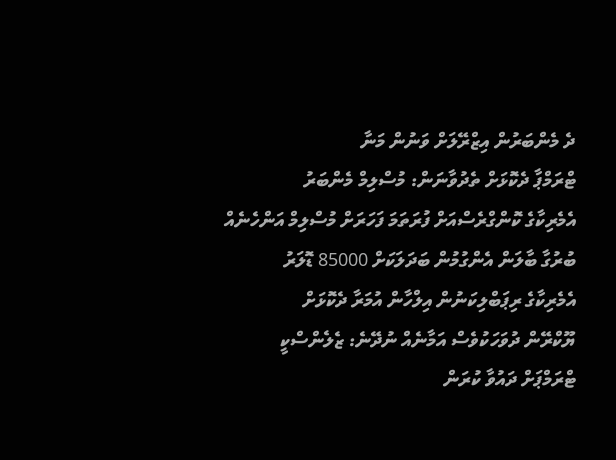ދެ މެންބަރުން އިޒްރޭލަށް ވަނުން މަނާ
ޓްރަމްޕާ ދެކޮޅަށް ތެދުވާނަން: މުސްލިމް މެންބަރު
އެމެރިކާގެ ކޮންގްރެސްއަށް ފުރަތަމަ ފަހަރަށް މުސްލިމް އަންހެނެއް
ބުރުގާ ބާލަން އެންގުމުން ބަދަލަކަށް 85000 ޑޮލަރު
އެމެރިކާގެ ރިޕަބްލިކަނުން އިލްހާން އުމަރާ ދެކޮޅަށް
ޔޫކްރޭން ދުވަހަކުވެސް އަމާނެއް ނުދޭނެ: ޒެލެންސްކީ
ޓްރަމްޕަށް ދައުވާ ކުރަން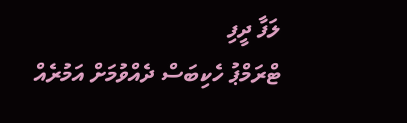ލަފާ ދީފި
ޓްރަމްޕު ހެކިބަސް ދެއްވުމަށް އަމުރެއް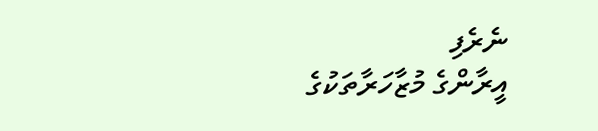ނެރެފި
އީރާންގެ މުޒާހަރާތަކުގެ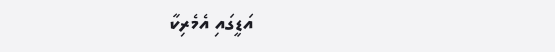އަޑީގައި އެމެރިކާ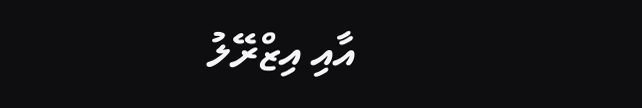އާއި އިޒްރޭލު